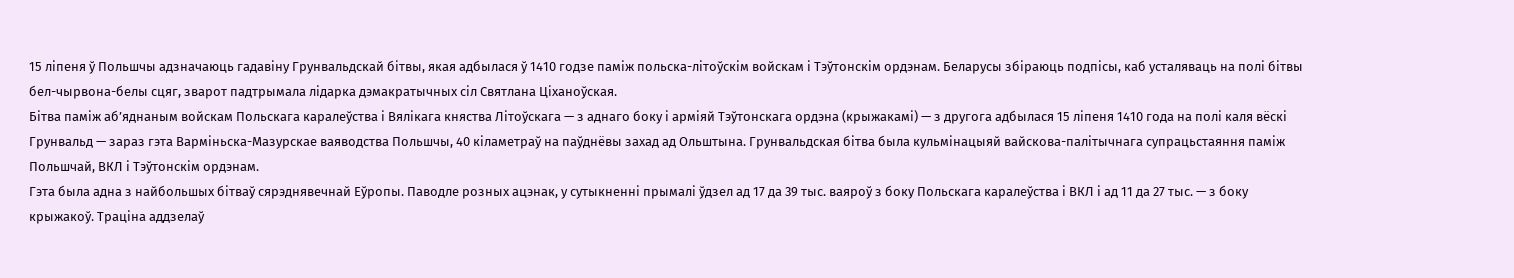15 ліпеня ў Польшчы адзначаюць гадавіну Грунвальдскай бітвы, якая адбылася ў 1410 годзе паміж польска-літоўскім войскам і Тэўтонскім ордэнам. Беларусы збіраюць подпісы, каб усталяваць на полі бітвы бел-чырвона-белы сцяг, зварот падтрымала лідарка дэмакратычных сіл Святлана Ціханоўская.
Бітва паміж аб’яднаным войскам Польскага каралеўства і Вялікага княства Літоўскага — з аднаго боку і арміяй Тэўтонскага ордэна (крыжакамі) — з другога адбылася 15 ліпеня 1410 года на полі каля вёскі Грунвальд — зараз гэта Варміньска-Мазурскае ваяводства Польшчы, 40 кіламетраў на паўднёвы захад ад Ольштына. Грунвальдская бітва была кульмінацыяй вайскова-палітычнага супрацьстаяння паміж Польшчай, ВКЛ і Тэўтонскім ордэнам.
Гэта была адна з найбольшых бітваў сярэднявечнай Еўропы. Паводле розных ацэнак, у сутыкненні прымалі ўдзел ад 17 да 39 тыс. ваяроў з боку Польскага каралеўства і ВКЛ і ад 11 да 27 тыс. — з боку крыжакоў. Траціна аддзелаў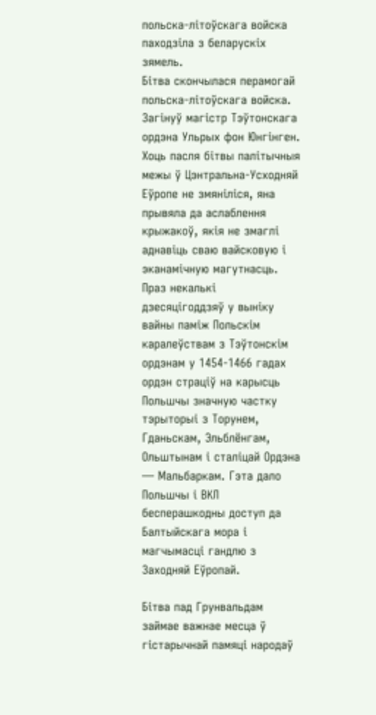польска-літоўскага войска паходзіла з беларускіх зямель.
Бітва скончылася перамогай польска-літоўскага войска. Загінуў магістр Тэўтонскага ордэна Ульрых фон Юнгінген. Хоць пасля бітвы палітычныя межы ў Цэнтральна-Усходняй Еўропе не змяніліся, яна прывяла да аслаблення крыжакоў, якія не змаглі аднавіць сваю вайсковую і эканамічную магутнасць. Праз некалькі дзесяцігоддзяў у выніку вайны паміж Польскім каралеўствам з Тэўтонскім ордэнам у 1454-1466 гадах ордэн страціў на карысць Польшчы значную частку тэрыторыі з Торунем, Гданьскам, Эльблёнгам, Ольштынам і сталіцай Ордэна — Мальбаркам. Гэта дало Польшчы і ВКЛ бесперашкодны доступ да Балтыйскага мора і магчымасці гандлю з Заходняй Еўропай.

Бітва пад Грунвальдам займае важнае месца ў гістарычнай памяці народаў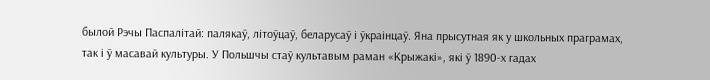былой Рэчы Паспалітай: палякаў, літоўцаў, беларусаў і ўкраінцаў. Яна прысутная як у школьных праграмах, так і ў масавай культуры. У Польшчы стаў культавым раман «Крыжакі», які ў 1890-х гадах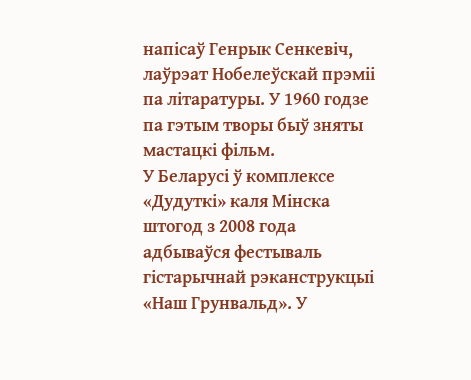напісаў Генрык Сенкевіч, лаўрэат Нобелеўскай прэміі па літаратуры. У 1960 годзе па гэтым творы быў зняты мастацкі фільм.
У Беларусі ў комплексе «Дудуткі» каля Мінска штогод з 2008 года адбываўся фестываль гістарычнай рэканструкцыі «Наш Грунвальд». У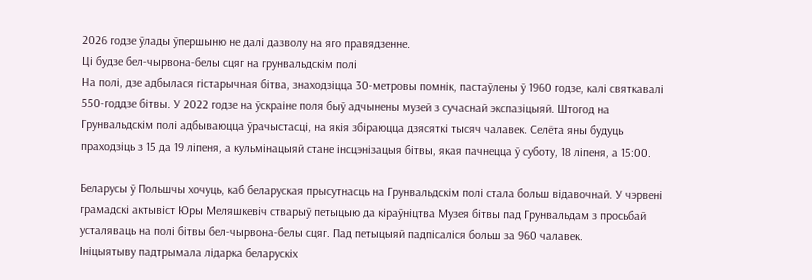2026 годзе ўлады ўпершыню не далі дазволу на яго правядзенне.
Ці будзе бел-чырвона-белы сцяг на грунвальдскім полі
На полі, дзе адбылася гістарычная бітва, знаходзіцца 30-метровы помнік, пастаўлены ў 1960 годзе, калі святкавалі 550-годдзе бітвы. У 2022 годзе на ўскраіне поля быў адчынены музей з сучаснай экспазіцыяй. Штогод на Грунвальдскім полі адбываюцца ўрачыстасці, на якія збіраюцца дзясяткі тысяч чалавек. Селёта яны будуць праходзіць з 15 да 19 ліпеня, а кульмінацыяй стане інсцэнізацыя бітвы, якая пачнецца ў суботу, 18 ліпеня, а 15:00.

Беларусы ў Польшчы хочуць, каб беларуская прысутнасць на Грунвальдскім полі стала больш відавочнай. У чэрвені грамадскі актывіст Юры Меляшкевіч стварыў петыцыю да кіраўніцтва Музея бітвы пад Грунвальдам з просьбай усталяваць на полі бітвы бел-чырвона-белы сцяг. Пад петыцыяй падпісаліся больш за 960 чалавек.
Ініцыятыву падтрымала лідарка беларускіх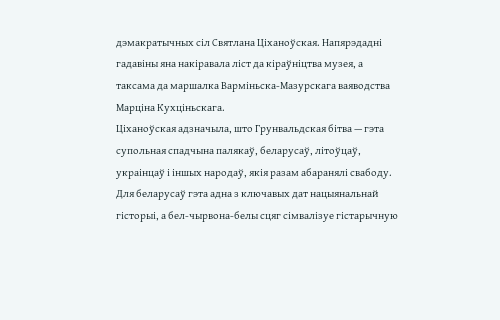дэмакратычных сіл Святлана Ціханоўская. Напярэдадні гадавіны яна накіравала ліст да кіраўніцтва музея, а таксама да маршалка Варміньска-Мазурскага ваяводства Марціна Кухціньскага.
Ціханоўская адзначыла, што Грунвальдская бітва — гэта супольная спадчына палякаў, беларусаў, літоўцаў, украінцаў і іншых народаў, якія разам абаранялі свабоду. Для беларусаў гэта адна з ключавых дат нацыянальнай гісторыі, а бел-чырвона-белы сцяг сімвалізуе гістарычную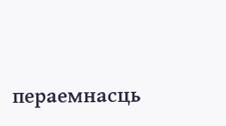пераемнасць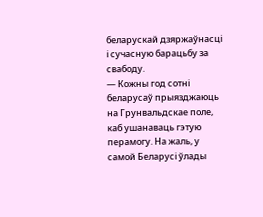беларускай дзяржаўнасці і сучасную барацьбу за свабоду.
— Кожны год сотні беларусаў прыязджаюць на Грунвальдскае поле, каб ушанаваць гэтую перамогу. На жаль, у самой Беларусі ўлады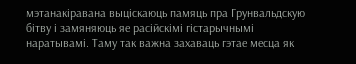мэтанакіравана выціскаюць памяць пра Грунвальдскую бітву і замяняюць яе расійскімі гістарычнымі наратывамі. Таму так важна захаваць гэтае месца як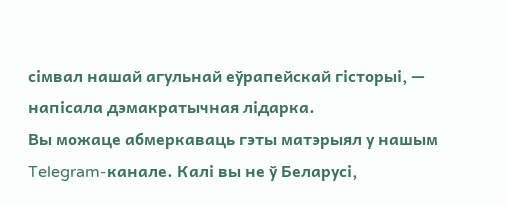сімвал нашай агульнай еўрапейскай гісторыі, — напісала дэмакратычная лідарка.
Вы можаце абмеркаваць гэты матэрыял у нашым Telegram-канале. Калі вы не ў Беларусі,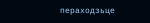пераходзьце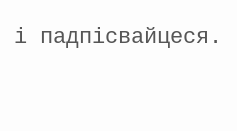і падпісвайцеся.